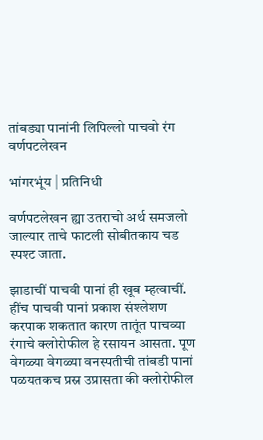तांबड्या पानांनी लिपिल्लो पाचवो रंग वर्णपटलेखन

भांगरभूंय | प्रतिनिधी

वर्णपटलेखन ह्या उतराचो अर्थ समजलो जाल्यार ताचे फाटली सोबीतकाय चड स्पश्ट जाता.

झाडाचीं पाचवी पानां ही खूब म्हत्वाचीं. हींच पाचवी पानां प्रकाश संश्लेशण करपाक शकतात कारण तातूंत पाचव्या रंगाचे क्लोरोफील हे रसायन आसता. पूण वेगळ्या वेगळ्या वनस्पतीची तांबडी पानां पळयतकच प्रस्न उप्रासता की क्लोरोफील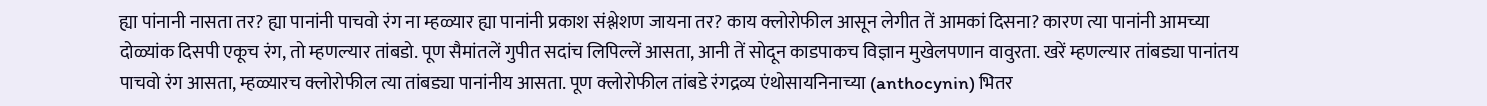ह्या पांनानी नासता तर? ह्या पानांनी पाचवो रंग ना म्हळ्यार ह्या पानांनी प्रकाश संश्लेशण जायना तर? काय क्लोरोफील आसून लेगीत तें आमकां दिसना? कारण त्या पानांनी आमच्या दोळ्यांक दिसपी एकूच रंग, तो म्हणल्यार तांबडो. पूण सैमांतलें गुपीत सदांच लिपिल्लें आसता, आनी तें सोदून काडपाकच विज्ञान मुखेलपणान वावुरता. खरें म्हणल्यार तांबड्या पानांतय पाचवो रंग आसता, म्हळ्यारच क्लोरोफील त्या तांबड्या पानांनीय आसता. पूण क्लोरोफील तांबडे रंगद्रव्य एंथोसायनिनाच्या (anthocynin) भितर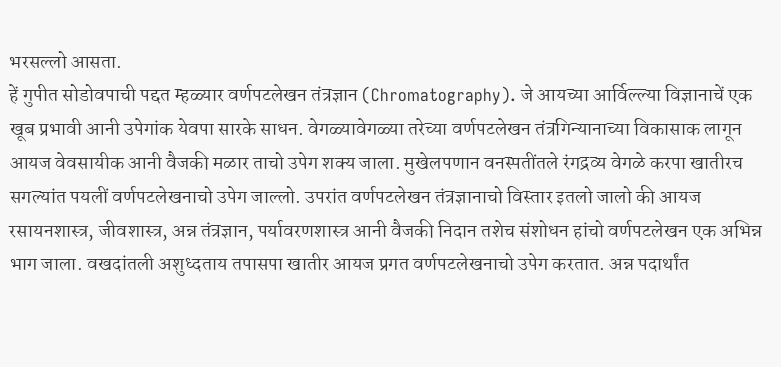भरसल्लो आसता.
हें गुपीत सोडोवपाची पद्दत म्हळ्यार वर्णपटलेखन तंत्रज्ञान (Chromatography). जे आयच्या आर्विल्ल्या विज्ञानाचें एक खूब प्रभावी आनी उपेगांक येवपा सारके साधन. वेगळ्यावेगळ्या तरेच्या वर्णपटलेखन तंत्रगिन्यानाच्या विकासाक लागून आयज वेवसायीक आनी वैजकी मळार ताचो उपेग शक्य जाला. मुखेलपणान वनस्पतींतले रंगद्रव्य वेगळे करपा खातीरच सगल्यांत पयलीं वर्णपटलेखनाचो उपेग जाल्लो. उपरांत वर्णपटलेखन तंत्रज्ञानाचो विस्तार इतलो जालो की आयज रसायनशास्त्र, जीवशास्त्र, अन्न तंत्रज्ञान, पर्यावरणशास्त्र आनी वैजकी निदान तशेच संशोधन हांचो वर्णपटलेखन एक अभिन्न भाग जाला. वखदांतली अशुध्दताय तपासपा खातीर आयज प्रगत वर्णपटलेखनाचो उपेग करतात. अन्न पदार्थांत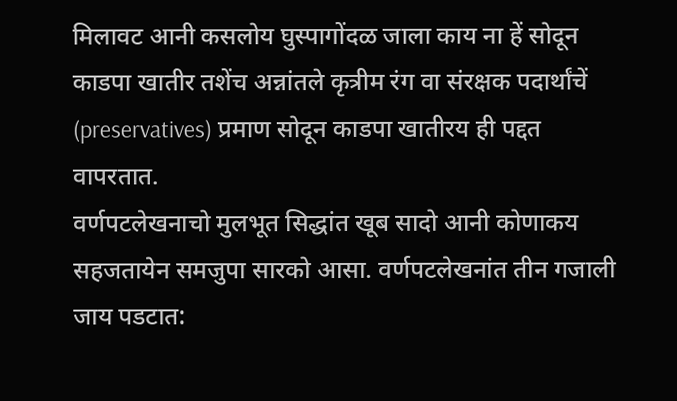मिलावट आनी कसलोय घुस्पागोंदळ जाला काय ना हें सोदून काडपा खातीर तशेंच अन्नांतले कृत्रीम रंग वा संरक्षक पदार्थांचें (preservatives) प्रमाण सोदून काडपा खातीरय ही पद्दत वापरतात.
वर्णपटलेखनाचो मुलभूत सिद्धांत खूब सादो आनी कोणाकय सहजतायेन समजुपा सारको आसा. वर्णपटलेखनांत तीन गजाली जाय पडटात: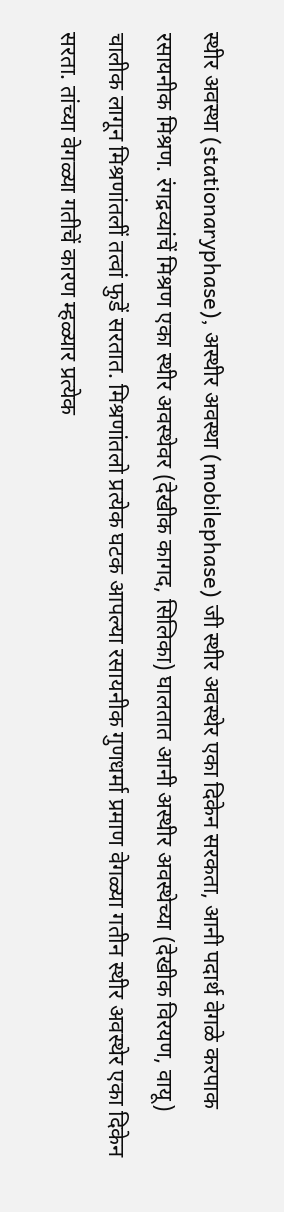स्थीर अवस्था (stationaryphase), अस्थीर अवस्था (mobilephase) जी स्थीर अवस्थेर एका दिकेन सरकता, आनी पदार्थ वेगळे करपाक रसायनीक मिश्रण. रंगद्रव्यांचें मिश्रण एका स्थीर अवस्थेवर (देखीक कागद, सिलिका) घालतात आनी अस्थीर अवस्थेच्या (देखीक विरयण, वायू) चालीक लागून मिश्रणांतलीं तत्वां फुडें सरतात. मिश्रणांतलो प्रत्येक घटक आपल्या रसायनीक गुणधर्मा प्रमाण वेगळ्या गतीन स्थीर अवस्थेर एका दिकेन सरता. तांच्या वेगळ्या गतीचें कारण म्हळ्यार प्रत्येक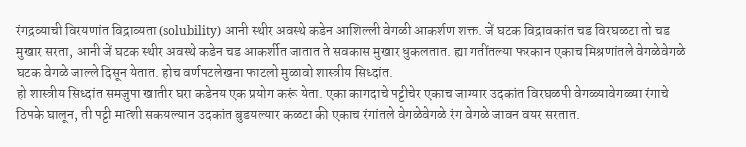रंगद्रव्याची विरयणांत विद्राव्यता (solubility) आनी स्थीर अवस्थे कडेन आशिल्ली वेगळी आकर्शण शक्त. जें घटक विद्रावकांत चड विरघळटा तो चड मुखार सरता, आनी जें घटक स्थीर अवस्थे कडेन चड आकर्शीत जातात ते सवकास मुखार धुकलतात. ह्या गतींतल्या फरकान एकाच मिश्रणांतले वेगळेवेगळे घटक वेगळे जाल्ले दिसून येतात. होच वर्णपटलेखना फाटलो मुळावो शास्त्रीय सिध्दांत.
हो शास्त्रीय सिध्दांत समजुपा खातीर घरा कडेनय एक प्रयोग करूं येता. एका कागदाचे पट्टीचेर एकाच जाग्यार उदकांत विरघळपी वेगळ्यावेगळ्या रंगाचे ठिपके घालून, ती पट्टी मात्शी सकयल्यान उदकांत बुडयल्यार कळटा की एकाच रंगांतले वेगळेवेगळे रंग वेगळे जावन वयर सरतात.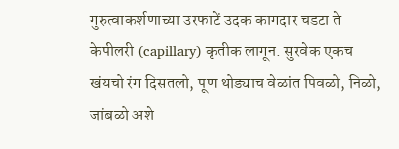गुरुत्वाकर्शणाच्या उरफाटें उदक कागदार चडटा ते केपीलरी (capillary) कृतीक लागून. सुरवेक एकच खंयचो रंग दिसतलो, पूण थोड्याच वेळांत पिवळो, निळो, जांबळो अशे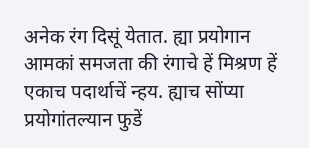अनेक रंग दिसूं येतात. ह्या प्रयोगान आमकां समजता की रंगाचे हें मिश्रण हें एकाच पदार्थाचें न्हय. ह्याच सोंप्या प्रयोगांतल्यान फुडें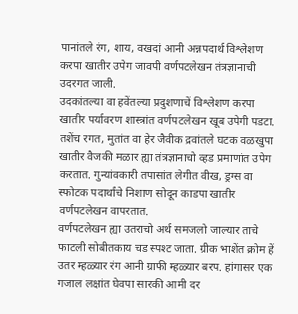पानांतले रंग, शाय, वखदां आनी अन्नपदार्थ विश्लेशण करपा खातीर उपेग जावपी वर्णपटलेखन तंत्रज्ञानाची उदरगत जाली.
उदकांतल्या वा हवेंतल्या प्रदुशणाचें विश्लेशण करपा खातीर पर्यावरण शास्त्रांत वर्णपटलेखन खूब उपेगी पडटा. तशेंच रगत, मुतांत वा हेर जैवीक द्रवांतले घटक वळखुपा खातीर वैजकी मळार ह्या तंत्रज्ञानाचो व्हड प्रमाणांत उपेग करतात. गुन्यांवकारी तपासांत लेगीत वीख, ड्रग्स वा स्फोटक पदार्थांचे निशाण सोदून काडपा खातीर वर्णपटलेखन वापरतात.
वर्णपटलेखन ह्या उतराचो अर्थ समजलो जाल्यार ताचे फाटली सोबीतकाय चड स्पश्ट जाता. ग्रीक भाशेंत क्रोम हें उतर म्हळ्यार रंग आनी ग्राफी म्हळ्यार बरप. हांगासर एक गजाल लक्षांत घेवपा सारकी आमी दर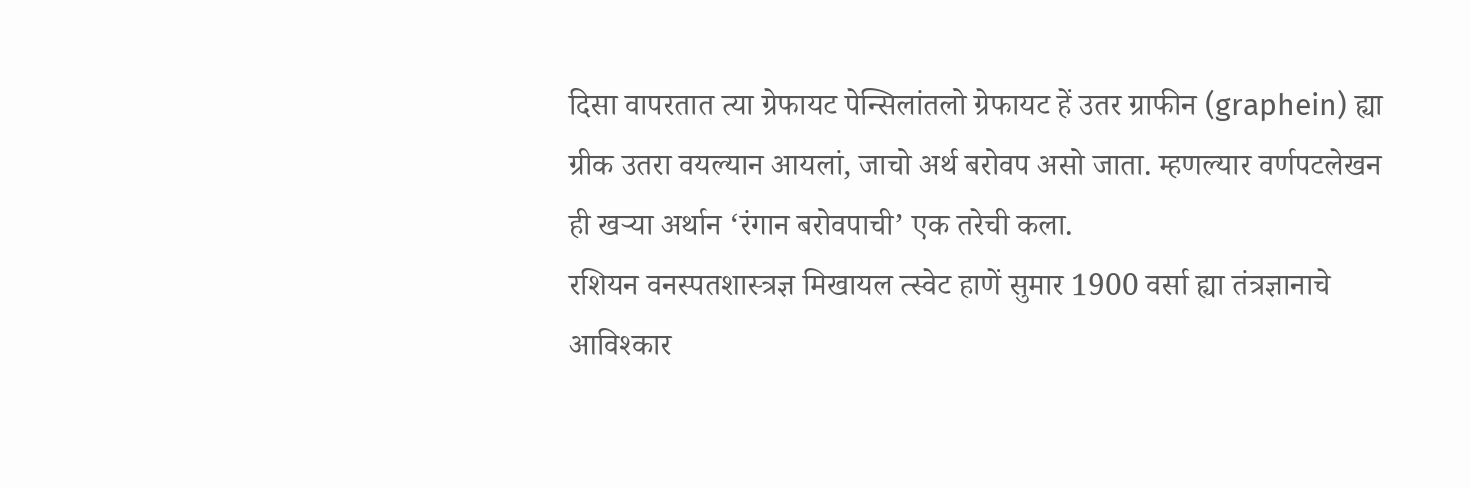दिसा वापरतात त्या ग्रेफायट पेन्सिलांतलो ग्रेफायट हें उतर ग्राफीन (graphein) ह्या ग्रीक उतरा वयल्यान आयलां, जाचो अर्थ बरोवप असो जाता. म्हणल्यार वर्णपटलेखन ही खऱ्या अर्थान ‘रंगान बरोवपाची’ एक तरेची कला.
रशियन वनस्पतशास्त्रज्ञ मिखायल त्स्वेट हाणें सुमार 1900 वर्सा ह्या तंत्रज्ञानाचे आविश्कार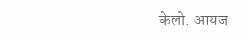केलो. आयज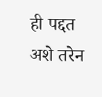ही पद्दत अशे तरेन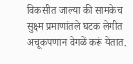विकसीत जाल्या की सामकेच सुक्ष्म प्रमाणांतले घटक लेगीत अचूकपणान वेगळें करूं येतात.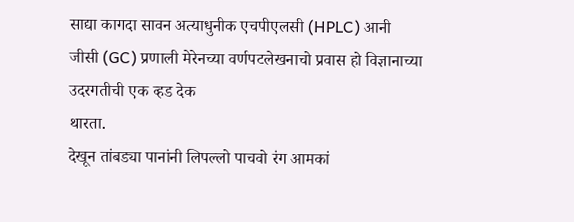साद्या कागदा सावन अत्याधुनीक एचपीएलसी (HPLC) आनी जीसी (GC) प्रणाली मेरेनच्या वर्णपटलेखनाचो प्रवास हो विज्ञानाच्या उदरगतीची एक व्हड देक
थारता.
देखून तांबड्या पानांनी लिपल्लो पाचवो रंग आमकां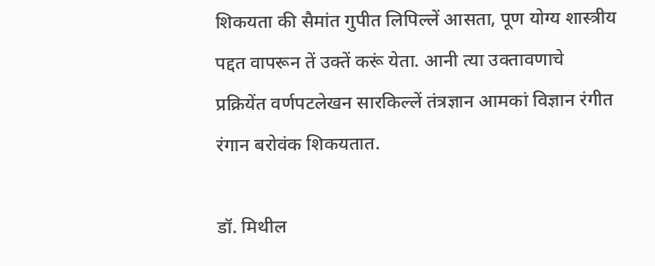शिकयता की सैमांत गुपीत लिपिल्लें आसता, पूण योग्य शास्त्रीय पद्दत वापरून तें उक्तें करूं येता. आनी त्या उक्तावणाचे प्रक्रियेंत वर्णपटलेखन सारकिल्लें तंत्रज्ञान आमकां विज्ञान रंगीत रंगान बरोवंक शिकयतात.

डॉ. मिथील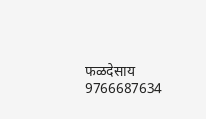फळदेसाय
9766687634